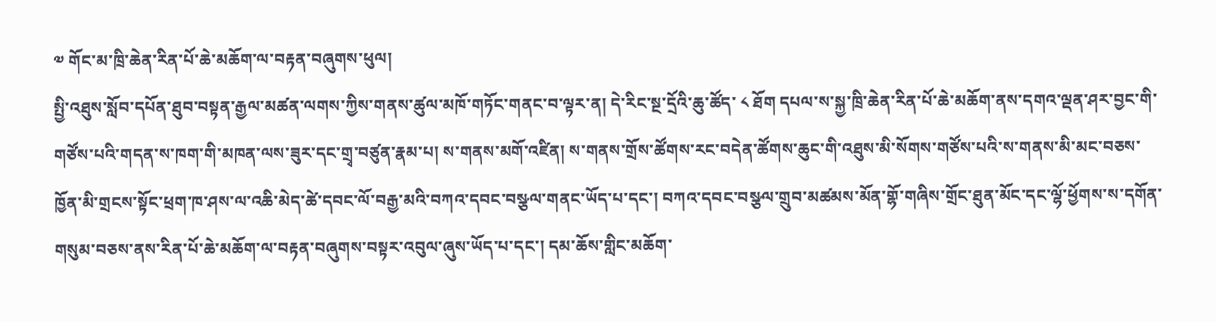༧ གོང་མ་ཁྲི་ཆེན་རིན་པོ་ཆེ་མཆོག་ལ་བརྟན་བཞུགས་ཕུལ།
སྤྱི་འཐུས་སློབ་དཔོན་ཐུབ་བསྟན་རྒྱལ་མཚན་ལགས་ཀྱིས་གནས་ཚུལ་མཁོ་གཏོང་གནང་བ་ལྟར་ན། དེ་རིང་སྔ་དྲོའི་ཆུ་ཚོད་ ༨ ཐོག དཔལ་ས་སྐྱ་ཁྲི་ཆེན་རིན་པོ་ཆེ་མཆོག་ནས་དགའ་ལྡན་ཤར་བྱང་གི་གཙོས་པའི་གདན་ས་ཁག་གི་མཁན་ལས་ཟུར་དང་གྲྭ་བཙུན་རྣམ་པ། ས་གནས་མགོ་འཛིན། ས་གནས་གྲོས་ཚོགས་རང་བདེན་ཚོགས་ཆུང་གི་འཐུས་མི་སོགས་གཙོས་པའི་ས་གནས་མི་མང་བཅས་ཁྱོན་མི་གྲངས་སྟོང་ཕྲག་ཁ་ཤས་ལ་འཆི་མེད་ཚེ་དབང་ལོ་བརྒྱ་མའི་བཀའ་དབང་བསྩལ་གནང་ཡོད་པ་དང་། བཀའ་དབང་བསྩལ་གྲུབ་མཚམས་མོན་གྷོ་གཞིས་གྲོང་ཐུན་མོང་དང་ལྷོ་ཕྱོགས་ས་དགོན་གསུམ་བཅས་ནས་རིན་པོ་ཆེ་མཆོག་ལ་བརྟན་བཞུགས་བསྟར་འབུལ་ཞུས་ཡོད་པ་དང་། དམ་ཆོས་གླིང་མཆོག་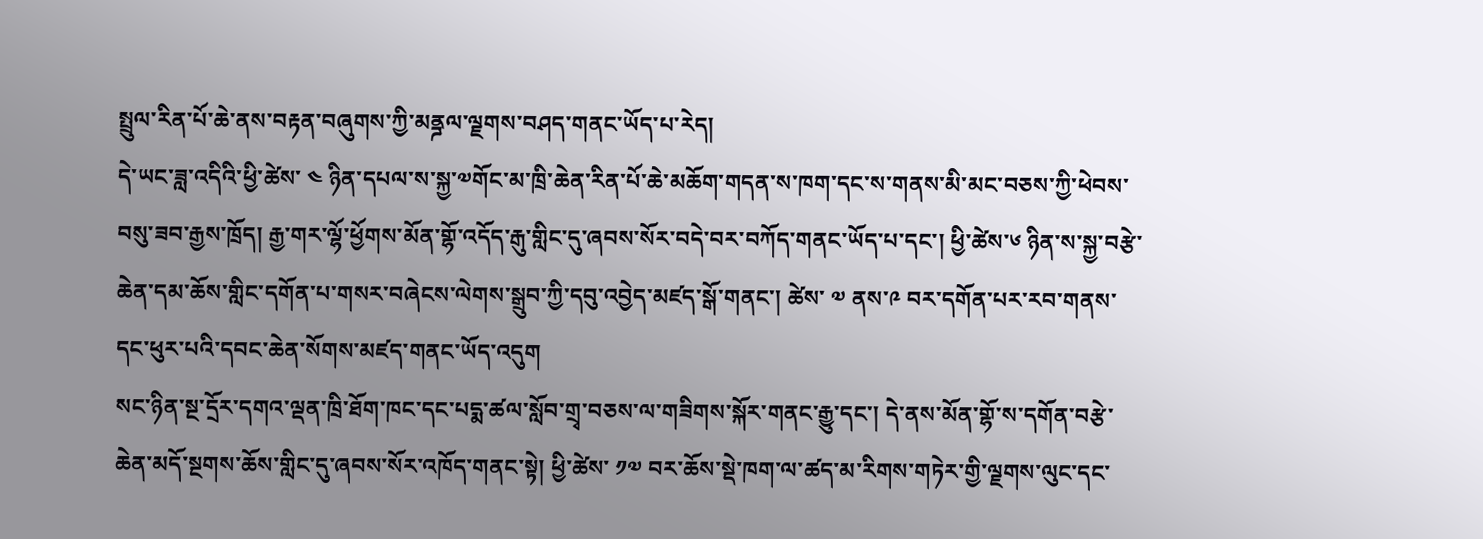སྤྲུལ་རིན་པོ་ཆེ་ནས་བརྟན་བཞུགས་ཀྱི་མནྜལ་ལྗགས་བཤད་གནང་ཡོད་པ་རེད།
དེ་ཡང་ཟླ་འདིའི་ཕྱི་ཚེས་ ༤ ཉིན་དཔལ་ས་སྐྱ་༧གོང་མ་ཁྲི་ཆེན་རིན་པོ་ཆེ་མཆོག་གདན་ས་ཁག་དང་ས་གནས་མི་མང་བཅས་ཀྱི་ཕེབས་བསུ་ཟབ་རྒྱས་ཁྲོད། རྒྱ་གར་ལྷོ་ཕྱོགས་མོན་གྷོ་འདོད་རྒུ་གླིང་དུ་ཞབས་སོར་བདེ་བར་བཀོད་གནང་ཡོད་པ་དང་། ཕྱི་ཚེས་༦ ཉིན་ས་སྐྱ་བརྩེ་ཆེན་དམ་ཆོས་གླིང་དགོན་པ་གསར་བཞེངས་ལེགས་སྒྲུབ་ཀྱི་དབུ་འབྱེད་མཛད་སྒོ་གནང་། ཚེས་ ༧ ནས་༩ བར་དགོན་པར་རབ་གནས་དང་ཕུར་པའི་དབང་ཆེན་སོགས་མཛད་གནང་ཡོད་འདུག
སང་ཉིན་སྔ་དྲོར་དགའ་ལྡན་ཁྲི་ཐོག་ཁང་དང་པདྨ་ཚལ་སློབ་གྲྭ་བཅས་ལ་གཟིགས་སྐོར་གནང་རྒྱུ་དང་། དེ་ནས་མོན་གྷོ་ས་དགོན་བརྩེ་ཆེན་མདོ་སྔགས་ཆོས་གླིང་དུ་ཞབས་སོར་འཁོད་གནང་སྟེ། ཕྱི་ཚེས་ ༡༧ བར་ཆོས་སྡེ་ཁག་ལ་ཚད་མ་རིགས་གཏེར་གྱི་ལྗགས་ལུང་དང་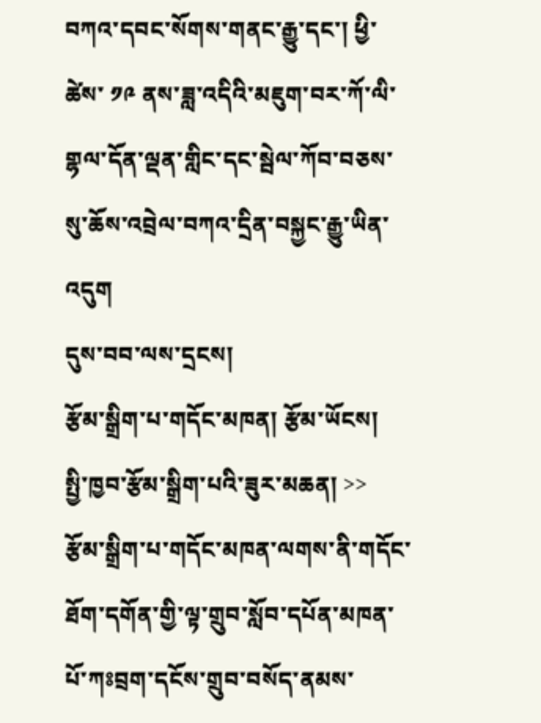བཀའ་དབང་སོགས་གནང་རྒྱུ་དང་། ཕྱི་ཚེས་ ༡༩ ནས་ཟླ་འདིའི་མཇུག་བར་ཀོ་ལི་གྷལ་དོན་ལྡན་གླིང་དང་སྦེལ་ཀོབ་བཅས་སུ་ཆོས་འབྲེལ་བཀའ་དྲིན་བསྐྱང་རྒྱུ་ཡིན་འདུག
དུས་བབ་ལས་དྲངས།
རྩོམ་སྒྲིག་པ་གདོང་མཁན། རྩོམ་ཡོངས།
སྤྱི་ཁྱབ་རྩོམ་སྒྲིག་པའི་ཟུར་མཆན། >> རྩོམ་སྒྲིག་པ་གདོང་མཁན་ལགས་ནི་གདོང་ཐོག་དགོན་གྱི་ལྟ་གྲུབ་སློབ་དཔོན་མཁན་པོ་ཀཿབྲག་དངོས་གྲུབ་བསོད་ནམས་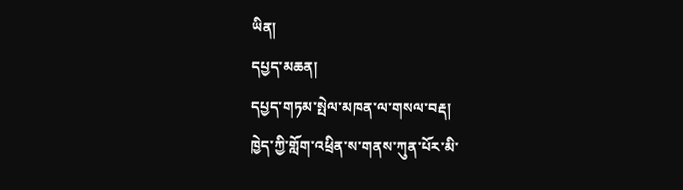ཡིན།
དཔྱད་མཆན།
དཔྱད་གཏམ་སྤེལ་མཁན་ལ་གསལ་བརྡ།
ཁྱེད་ཀྱི་གློག་འཕྲིན་ས་གནས་ཀུན་པོར་མི་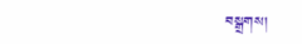བསྒྲགས།